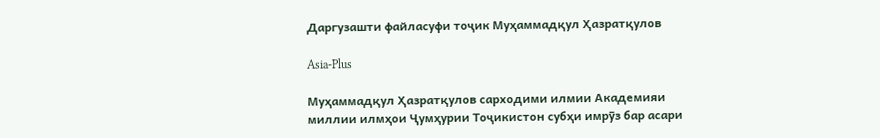Даргузашти файласуфи тоҷик Муҳаммадқул Ҳазратқулов

Asia-Plus

Муҳаммадқул Ҳазратқулов сарходими илмии Академияи миллии илмҳои Ҷумҳурии Тоҷикистон субҳи имрӯз бар асари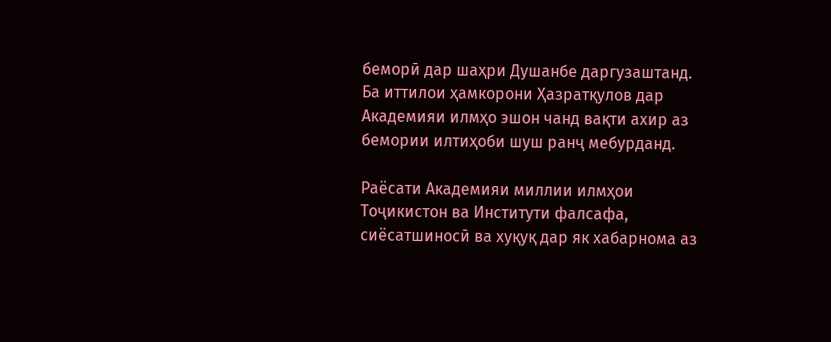беморӣ дар шаҳри Душанбе даргузаштанд. Ба иттилои ҳамкорони Ҳазратқулов дар Академияи илмҳо эшон чанд вақти ахир аз бемории илтиҳоби шуш ранҷ мебурданд.

Раёсати Академияи миллии илмҳои Тоҷикистон ва Институти фалсафа, сиёсатшиносӣ ва хуқуқ дар як хабарнома аз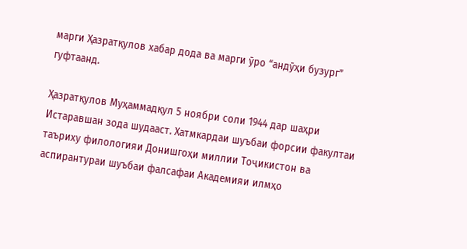марги Ҳазратқулов хабар дода ва марги ӯро “андӯҳи бузург” гуфтаанд.

Ҳазратқулов Муҳаммадқул 5 ноябри соли 1944 дар шаҳри Истаравшан зода шудааст. Хатмкардаи шуъбаи форсии факултаи таъриху филологияи Донишгоҳи миллии Тоҷикистон ва аспирантураи шуъбаи фалсафаи Академияи илмҳо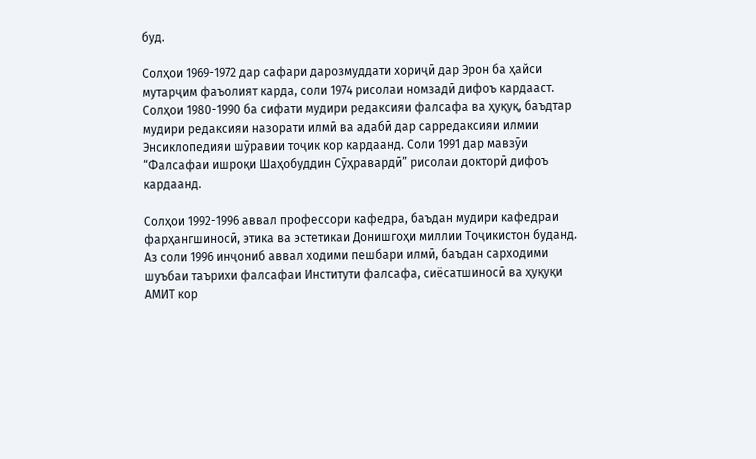буд.

Солҳои 1969-1972 дар сафари дарозмуддати хориҷӣ дар Эрон ба ҳайси мутарҷим фаъолият карда, соли 1974 рисолаи номзадӣ дифоъ кардааст. Солҳои 1980-1990 ба сифати мудири редаксияи фалсафа ва ҳуқуқ, баъдтар мудири редаксияи назорати илмӣ ва адабӣ дар сарредаксияи илмии Энсиклопедияи шӯравии тоҷик кор кардаанд. Соли 1991 дар мавзӯи “Фалсафаи ишроқи Шаҳобуддин Сӯҳравардӣ” рисолаи докторӣ дифоъ кардаанд.

Солҳои 1992-1996 аввал профессори кафедра, баъдан мудири кафедраи фарҳангшиносӣ, этика ва эстетикаи Донишгоҳи миллии Тоҷикистон буданд.  Аз соли 1996 инҷониб аввал ходими пешбари илмӣ, баъдан сарходими шуъбаи таърихи фалсафаи Институти фалсафа, сиёсатшиносӣ ва ҳуқуқи АМИТ кор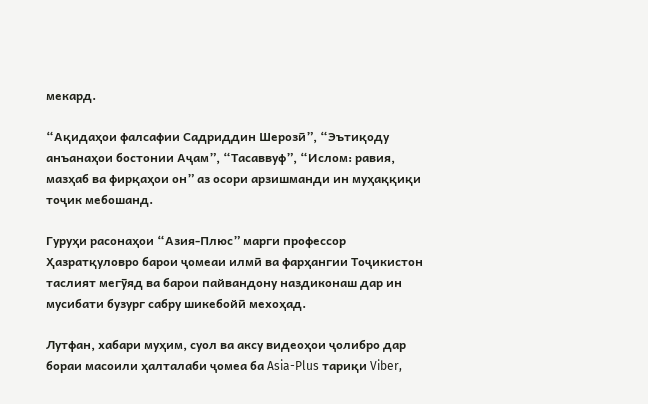мекард.

“Ақидаҳои фалсафии Садриддин Шерозӣ”, “Эътиқоду анъанаҳои бостонии Аҷам”, “Тасаввуф”, “Ислом: равия, мазҳаб ва фирқаҳои он” аз осори арзишманди ин муҳаққиқи тоҷик мебошанд.

Гуруҳи расонаҳои “Азия-Плюс” марги профессор Ҳазратқуловро барои ҷомеаи илмӣ ва фарҳангии Тоҷикистон таслият мегӯяд ва барои пайвандону наздиконаш дар ин мусибати бузург сабру шикебойӣ мехоҳад.

Лутфан, хабари муҳим, суол ва аксу видеоҳои ҷолибро дар бораи масоили ҳалталаби ҷомеа ба Asia-Plus тариқи Viber,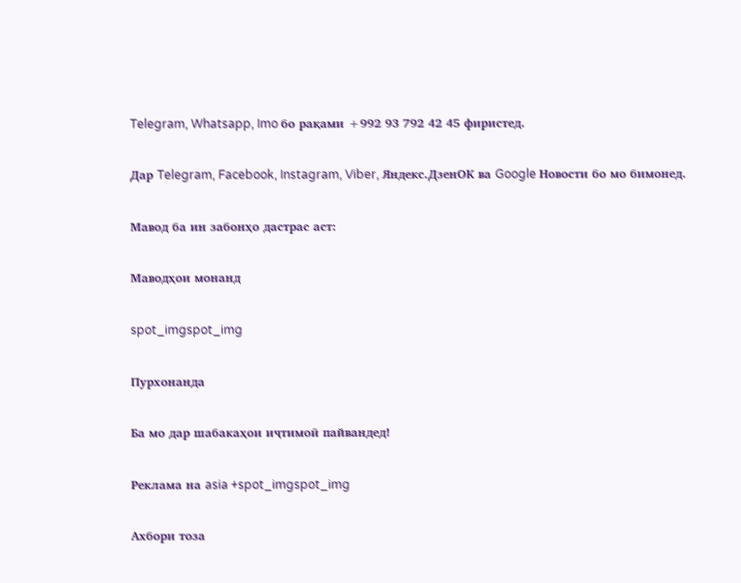Telegram, Whatsapp, Imo бо рақами +992 93 792 42 45 фиристед.

Дар Telegram, Facebook, Instagram, Viber, Яндекс.ДзенOK ва Google Новости бо мо бимонед.

Мавод ба ин забонҳо дастрас аст:

Маводҳои монанд

spot_imgspot_img

Пурхонанда

Ба мо дар шабакаҳои иҷтимоӣ пайвандед!

Реклама на asia +spot_imgspot_img

Ахбори тоза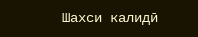Шахси калидӣ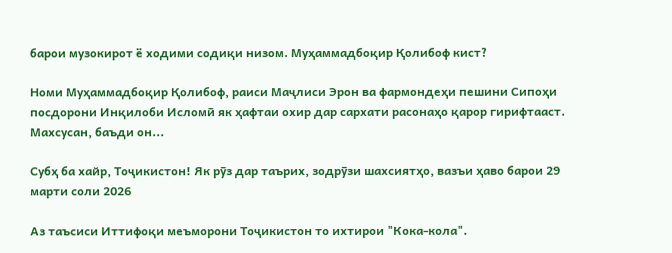барои музокирот ё ходими содиқи низом. Муҳаммадбоқир Қолибоф кист?

Номи Муҳаммадбоқир Қолибоф, раиси Маҷлиси Эрон ва фармондеҳи пешини Сипоҳи посдорони Инқилоби Исломӣ як ҳафтаи охир дар сархати расонаҳо қарор гирифтааст. Махсусан, баъди он...

Субҳ ба хайр, Тоҷикистон! Як рӯз дар таърих, зодрӯзи шахсиятҳо, вазъи ҳаво барои 29 марти соли 2026

Аз таъсиси Иттифоқи меъморони Тоҷикистон то ихтирои "Кока-кола".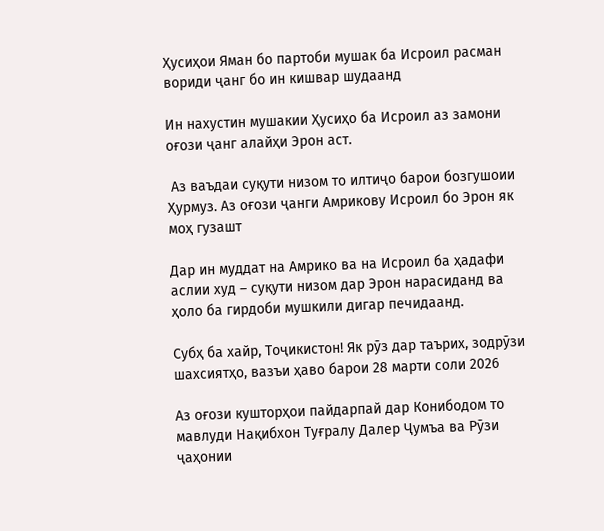Ҳусиҳои Яман бо партоби мушак ба Исроил расман вориди ҷанг бо ин кишвар шудаанд

Ин нахустин мушакии Ҳусиҳо ба Исроил аз замони оғози ҷанг алайҳи Эрон аст.

 Аз ваъдаи суқути низом то илтиҷо барои бозгушоии Ҳурмуз. Аз оғози ҷанги Амрикову Исроил бо Эрон як моҳ гузашт

Дар ин муддат на Амрико ва на Исроил ба ҳадафи аслии худ – суқути низом дар Эрон нарасиданд ва ҳоло ба гирдоби мушкили дигар печидаанд.

Субҳ ба хайр, Тоҷикистон! Як рӯз дар таърих, зодрӯзи шахсиятҳо, вазъи ҳаво барои 28 марти соли 2026

Аз оғози кушторҳои пайдарпай дар Конибодом то мавлуди Нақибхон Туғралу Далер Ҷумъа ва Рӯзи ҷаҳонии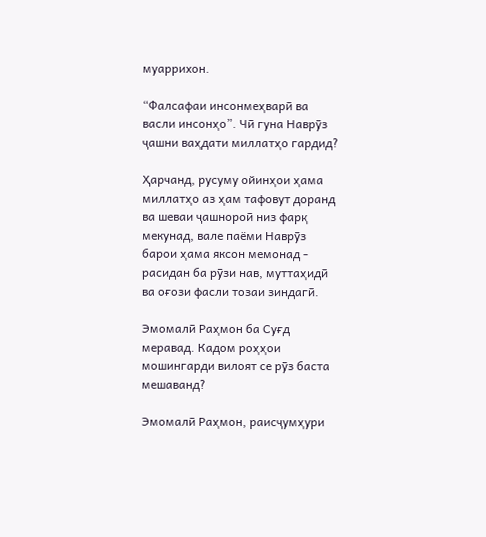муаррихон.

“Фалсафаи инсонмеҳварӣ ва васли инсонҳо”. Чӣ гуна Наврӯз ҷашни ваҳдати миллатҳо гардид?

Ҳарчанд, русуму ойинҳои ҳама миллатҳо аз ҳам тафовут доранд ва шеваи ҷашнороӣ низ фарқ мекунад, вале паёми Наврӯз барои ҳама яксон мемонад - расидан ба рӯзи нав, муттаҳидӣ ва оғози фасли тозаи зиндагӣ.

Эмомалӣ Раҳмон ба Суғд меравад. Кадом роҳҳои мошингарди вилоят се рӯз баста мешаванд?

Эмомалӣ Раҳмон, раисҷумҳури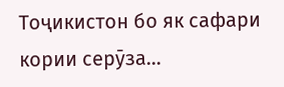Тоҷикистон бо як сафари кории серӯза...